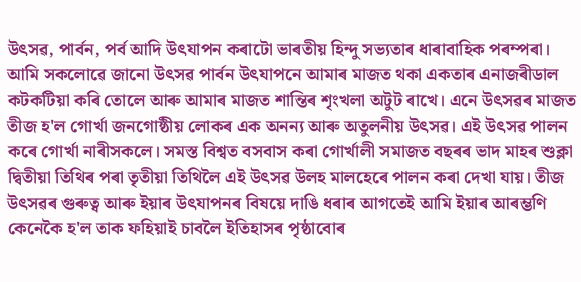উৎসৱ, পাৰ্বন, পৰ্ব আদি উৎযাপন কৰাটো ভাৰতীয় হিন্দু সভ্যতাৰ ধাৰাবাহিক পৰম্পৰা। আমি সকলোৱে জানো উৎসৱ পাৰ্বন উৎযাপনে আমাৰ মাজত থকা একতাৰ এনাজৰীডাল কটকটিয়া কৰি তোলে আৰু আমাৰ মাজত শান্তিৰ শৃংখলা অটুট ৰাখে। এনে উৎসৱৰ মাজত তীজ হ'ল গোৰ্খা জনগোষ্ঠীয় লোকৰ এক অনন্য আৰু অতুলনীয় উৎসৱ। এই উৎসৱ পালন কৰে গোৰ্খা নাৰীসকলে। সমস্ত বিশ্বত বসবাস কৰা গোৰ্খালী সমাজত বছৰৰ ভাদ মাহৰ শুক্লা দ্বিতীয়া তিথিৰ পৰা তৃতীয়া তিথিলৈ এই উৎসৱ উলহ মালহেৰে পালন কৰা দেখা যায়। তীজ উৎসৱৰ গুৰুত্ব আৰু ইয়াৰ উৎযাপনৰ বিষয়ে দাঙি ধৰাৰ আগতেই আমি ইয়াৰ আৰম্ভণি কেনেকৈ হ'ল তাক ফহিয়াই চাবলৈ ইতিহাসৰ পৃষ্ঠাবোৰ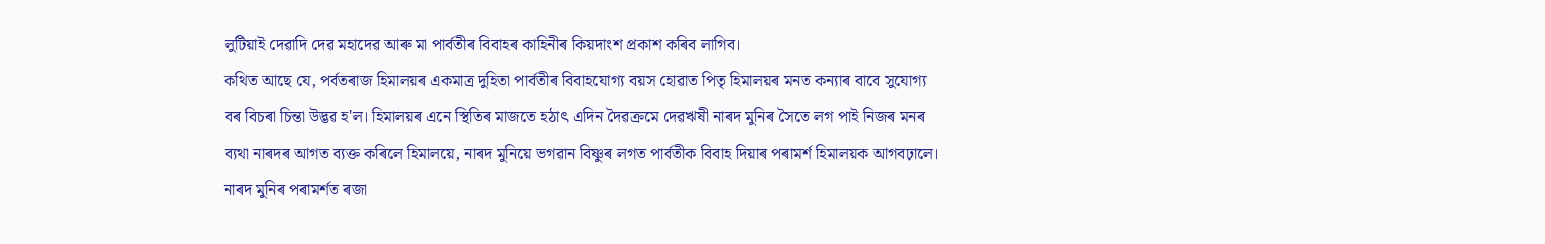লুটিয়াই দেৱাদি দেৱ মহাদেৱ আৰু মা পাৰ্বতীৰ বিবাহৰ কাহিনীৰ কিয়দাংশ প্ৰকাশ কৰিব লাগিব।
কথিত আছে যে, পৰ্বতৰাজ হিমালয়ৰ একমাত্ৰ দুহিতা পাৰ্বতীৰ বিবাহযোগ্য বয়স হোৱাত পিতৃ হিমালয়ৰ মনত কন্যাৰ বাবে সুযোগ্য বৰ বিচৰা চিন্তা উদ্ভৱ হ'ল। হিমালয়ৰ এনে স্থিতিৰ মাজতে হঠাৎ এদিন দৈৱক্ৰমে দেৱঋষী নাৰদ মুনিৰ সৈতে লগ পাই নিজৰ মনৰ ব্যথা নাৰদৰ আগত ব্যক্ত কৰিলে হিমালয়ে, নাৰদ মুনিয়ে ভগৱান বিষ্ণুৰ লগত পাৰ্বতীক বিবাহ দিয়াৰ পৰামৰ্শ হিমালয়ক আগবঢ়ালে। নাৰদ মুনিৰ পৰামৰ্শত ৰজা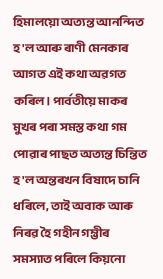হিমালয়ো অত্যন্ত আনন্দিত হ'ল আৰু ৰাণী মেনকাৰ আগত এই কথা অৱগত কৰিল। পাৰ্বতীয়ে মাকৰ মুখৰ পৰা সমস্ত কথা গম পোৱাৰ পাছত অত্যন্ত চিন্তিত হ'ল অন্তৰখন বিষাদে চানি ধৰিলে, তাই অবাক আৰু নিৰৱ হৈ গহীন গম্ভীৰ সমস্যাত পৰিলে কিয়নো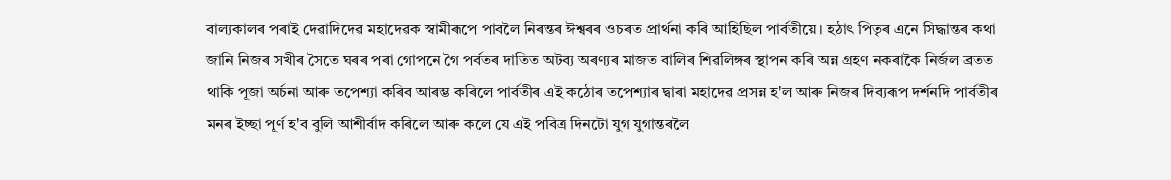বাল্যকালৰ পৰাই দেৱাদিদেৱ মহাদেৱক স্বামীৰূপে পাবলৈ নিৰন্তৰ ঈশ্বৰৰ ওচৰত প্ৰাৰ্থনা কৰি আহিছিল পাৰ্বতীয়ে। হঠাৎ পিতৃৰ এনে সিদ্ধান্তৰ কথা জানি নিজৰ সখীৰ সৈতে ঘৰৰ পৰা গোপনে গৈ পৰ্বতৰ দাতিত অটব্য অৰণ্যৰ মাজত বালিৰ শিৱলিঙ্গৰ স্থাপন কৰি অন্ন গ্ৰহণ নকৰাকৈ নিৰ্জল ব্রতত থাকি পূজা অৰ্চনা আৰু তপেশ্যা কৰিব আৰম্ভ কৰিলে পাৰ্বতীৰ এই কঠোৰ তপেশ্যাৰ দ্বাৰা মহাদেৱ প্ৰসন্ন হ'ল আৰু নিজৰ দিব্যৰূপ দৰ্শনদি পাৰ্বতীৰ মনৰ ইচ্ছা পূৰ্ণ হ'ব বুলি আশীৰ্বাদ কৰিলে আৰু কলে যে এই পবিত্ৰ দিনটো যুগ যুগান্তৰলৈ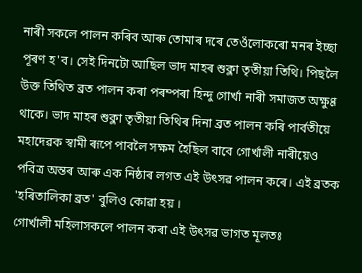নাৰী সকলে পালন কৰিব আৰু তোমাৰ দৰে তেওঁলোকৰো মনৰ ইচ্ছা পূৰণ হ'ব। সেই দিনটো আছিল ভাদ মাহৰ শুক্লা তৃতীয়া তিথি। পিছলৈ উক্ত তিথিত ব্ৰত পালন কৰা পৰম্পৰা হিন্দু গোৰ্খা নাৰী সমাজত অক্ষুণ্ণ থাকে। ভাদ মাহৰ শুক্লা তৃতীয়া তিথিৰ দিনা ব্ৰত পালন কৰি পাৰ্বতীয়ে মহাদেৱক স্বামী ৰূপে পাবলৈ সক্ষম হৈছিল বাবে গোৰ্খালী নাৰীয়েও পবিত্ৰ অন্তৰ আৰু এক নিষ্ঠাৰ লগত এই উৎসৱ পালন কৰে। এই ব্ৰতক 'হৰিতালিকা ব্ৰত' বুলিও কোৱা হয় ।
গোৰ্খালী মহিলাসকলে পালন কৰা এই উৎসৱ ভাগত মূলতঃ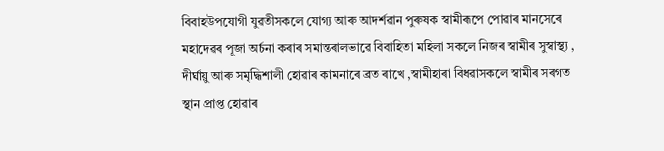বিবাহউপযোগী যুৱতীসকলে যোগ্য আৰু আদৰ্শৱান পুৰুষক স্বামীৰূপে পোৱাৰ মানসেৰে মহাদেৱৰ পূজা অৰ্চনা কৰাৰ সমান্তৰালভাৱে বিবাহিতা মহিলা সকলে নিজৰ স্বামীৰ সুস্বাস্থ্য , দীৰ্ঘায়ু আৰু সমৃদ্ধিশালী হোৱাৰ কামনাৰে ব্ৰত ৰাখে ,স্বামীহাৰা বিধৱাসকলে স্বামীৰ সৰগত স্থান প্ৰাপ্ত হোৱাৰ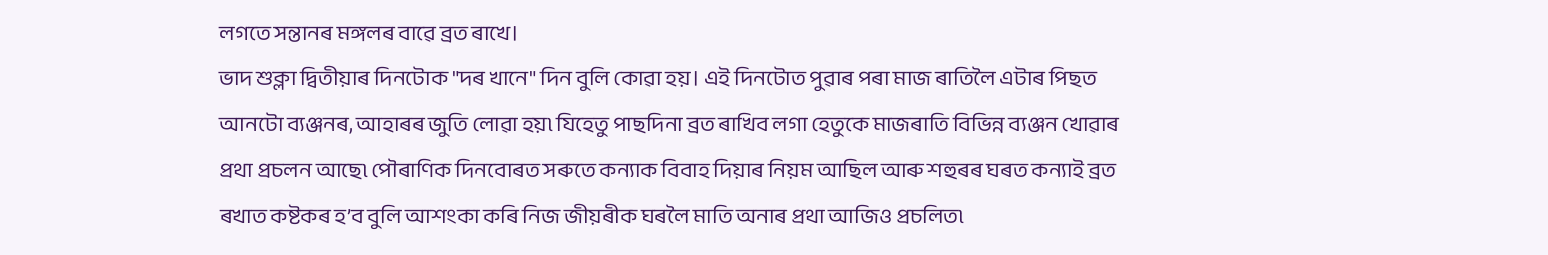লগতে সন্তানৰ মঙ্গলৰ বাৱে ব্ৰত ৰাখে।
ভাদ শুক্লা দ্বিতীয়াৰ দিনটোক "দৰ খানে" দিন বুলি কোৱা হয়। এই দিনটোত পুৱাৰ পৰা মাজ ৰাতিলৈ এটাৰ পিছত আনটো ব্যঞ্জনৰ, আহাৰৰ জুতি লোৱা হয়৷ যিহেতু পাছদিনা ব্ৰত ৰাখিব লগা হেতুকে মাজৰাতি বিভিন্ন ব্যঞ্জন খোৱাৰ প্ৰথা প্ৰচলন আছে৷ পৌৰাণিক দিনবোৰত সৰুতে কন্যাক বিবাহ দিয়াৰ নিয়ম আছিল আৰু শহুৰৰ ঘৰত কন্যাই ব্ৰত ৰখাত কষ্টকৰ হ’ব বুলি আশংকা কৰি নিজ জীয়ৰীক ঘৰলৈ মাতি অনাৰ প্ৰথা আজিও প্ৰচলিত৷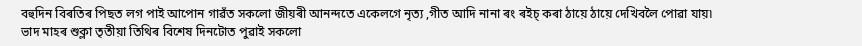বহুদিন বিৰতিৰ পিছত লগ পাই আপোন গাৱঁত সকলো জীয়ৰী আনন্দতে একেলগে নৃত্য ,গীত আদি নানা ৰং ৰইচ্ কৰা ঠায়ে ঠায়ে দেখিবলৈ পোৱা যায়৷
ভাদ মাহৰ শুক্লা তৃতীয়া তিথিৰ বিশেষ দিনটোত পুৱাই সকলো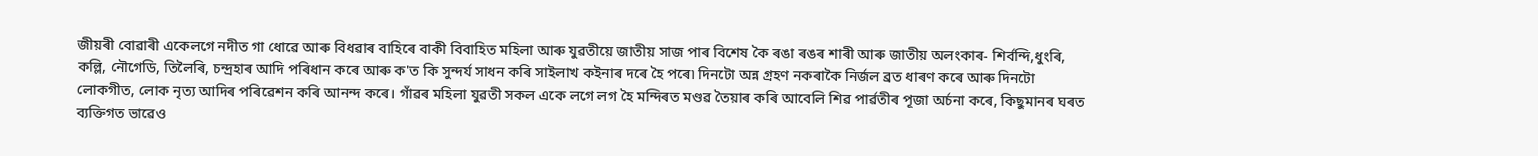জীয়ৰী বোৱাৰী একেলগে নদীত গা ধোৱে আৰু বিধৱাৰ বাহিৰে বাকী বিবাহিত মহিলা আৰু যুৱতীয়ে জাতীয় সাজ পাৰ বিশেষ কৈ ৰঙা ৰঙৰ শাৰী আৰু জাতীয় অলংকাৰ- শিৰ্বন্দি,ধুংৰি, কল্লি, নৌগেডি, তিলৈৰি, চন্দ্ৰহাৰ আদি পৰিধান কৰে আৰু ক'ত কি সুন্দৰ্য সাধন কৰি সাইলাখ কইনাৰ দৰে হৈ পৰে৷ দিনটো অন্ন গ্ৰহণ নকৰাকৈ নিৰ্জল ব্ৰত ধাৰণ কৰে আৰু দিনটো লোকগীত, লোক নৃত্য আদিৰ পৰিৱেশন কৰি আনন্দ কৰে। গাঁৱৰ মহিলা যুৱতী সকল একে লগে লগ হৈ মন্দিৰত মণ্ডৱ তৈয়াৰ কৰি আবেলি শিৱ পাৰ্ৱতীৰ পূজা অৰ্চনা কৰে, কিছুমানৰ ঘৰত ব্যক্তিগত ভাৱেও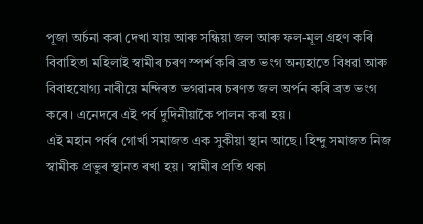পূজা অৰ্চনা কৰা দেখা যায় আৰু সন্ধিয়া জল আৰু ফল-মূল গ্ৰহণ কৰি বিবাহিতা মহিলাই স্ৱামীৰ চৰণ স্পৰ্শ কৰি ব্ৰত ভংগ অন্যহাতে বিধৱা আৰু বিবাহযোগ্য নাৰীয়ে মন্দিৰত ভগৱানৰ চৰণত জল অৰ্পন কৰি ব্ৰত ভংগ কৰে। এনেদৰে এই পৰ্ব দুদিনীয়াকৈ পালন কৰা হয়।
এই মহান পৰ্বৰ গোৰ্খা সমাজত এক সুকীয়া স্থান আছে। হিন্দু সমাজত নিজ স্বামীক প্ৰভুৰ স্থানত ৰখা হয়। স্বামীৰ প্ৰতি থকা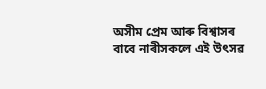অসীম প্ৰেম আৰু বিশ্বাসৰ বাবে নাৰীসকলে এই উৎসৱ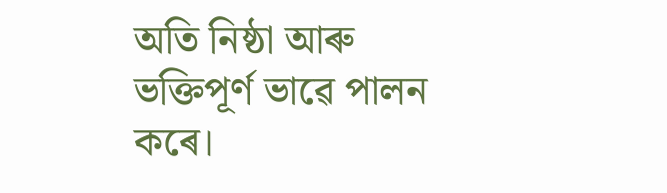অতি নিষ্ঠা আৰু ভক্তিপূৰ্ণ ভাৱে পালন কৰে।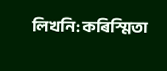লিখনি: কৰিস্মিতা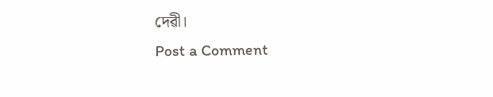দেৱী।
Post a Comment